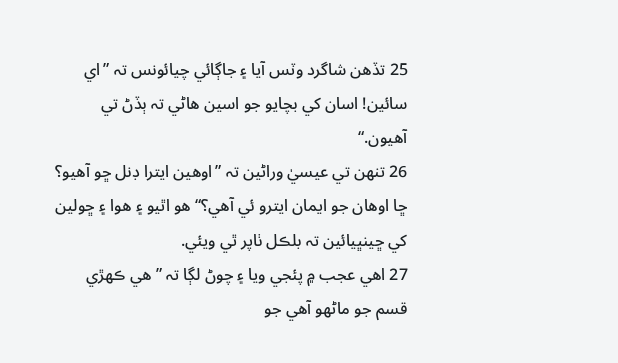25 تڏھن شاگرد وٽس آيا ۽ جاڳائي چيائونس تہ ”اي سائين! اسان کي بچايو جو اسين ھاڻي تہ ٻڏڻ تي آھيون.“
26 تنھن تي عيسيٰ وراڻين تہ ”اوھين ايترا ڊنل ڇو آھيو؟ ڇا اوھان جو ايمان ايترو ئي آھي؟“ ھو اٿيو ۽ ھوا ۽ ڇولين کي ڇينڀيائين تہ بلڪل ٺاپر ٿي ويئي.
27 اھي عجب ۾ پئجي ويا ۽ چوڻ لڳا تہ ”ھي ڪھڙي قسم جو ماڻھو آھي جو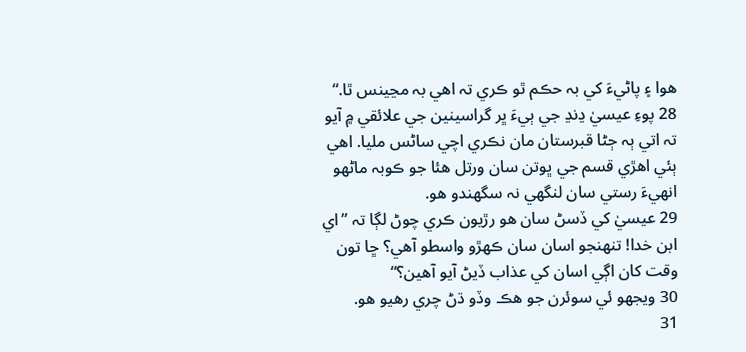ھوا ۽ پاڻيءَ کي بہ حڪم ٿو ڪري تہ اھي بہ مڃينس ٿا.“
28 پوءِ عيسيٰ ڍنڍ جي ٻيءَ ڀر گراسينين جي علائقي ۾ آيو تہ اتي ٻہ ڄڻا قبرستان مان نڪري اچي ساڻس مليا. اھي ٻئي اھڙي قسم جي ڀوتن سان ورتل ھئا جو ڪوبہ ماڻھو انھيءَ رستي سان لنگھي نہ سگھندو ھو.
29 عيسيٰ کي ڏسڻ سان ھو رڙيون ڪري چوڻ لڳا تہ ”اي ابن خدا! تنھنجو اسان سان ڪھڙو واسطو آھي؟ ڇا تون وقت کان اڳي اسان کي عذاب ڏيڻ آيو آھين؟“
30 ويجھو ئي سوئرن جو ھڪ وڏو ڌڻ چري رھيو ھو.
31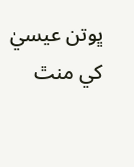ڀوتن عيسيٰ کي منٿ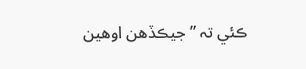ڪئي تہ ”جيڪڏھن اوھين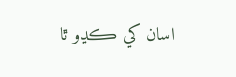اسان کي ڪڍو ٿا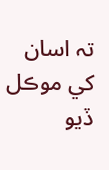تہ اسان کي موڪل ڏيو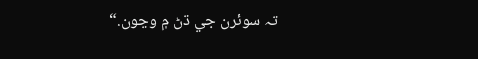تہ سوئرن جي ڌڻ ۾ وڃون.“